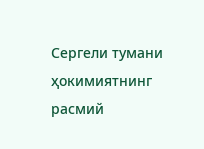Сергели тумани ҳокимиятнинг расмий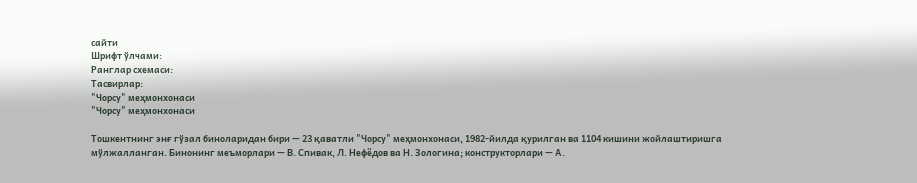сайти
Шрифт ўлчами:
Ранглар схемаси:
Тасвирлар:
"Чорсу" меҳмонхонаси
"Чорсу" меҳмонхонаси

Тошкентнинг энғ гўзал биноларидан бири — 23 қаватли "Чорсу" меҳмонхонаси, 1982-йилда қурилган ва 1104 кишини жойлаштиришга мўлжалланган. Бинонинг меъморлари — В. Спивак, Л. Нефёдов ва Н. Зологина; конструкторлари — А.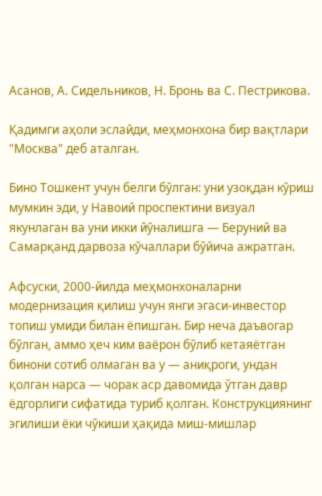Асанов, А. Сидельников, Н. Бронь ва С. Пестрикова.

Қадимги аҳоли эслайди, меҳмонхона бир вақтлари "Москва" деб аталган.

Бино Тошкент учун белги бўлган: уни узоқдан кўриш мумкин эди, у Навоий проспектини визуал якунлаган ва уни икки йўналишга — Беруний ва Самарқанд дарвоза кўчаллари бўйича ажратган.

Афсуски, 2000-йилда меҳмонхоналарни модернизация қилиш учун янги эгаси-инвестор топиш умиди билан ёпишган. Бир неча даъвогар бўлган, аммо ҳеч ким ваёрон бўлиб кетаяётган бинони сотиб олмаган ва у — аниқроги, ундан қолган нарса — чорак аср давомида ўтган давр ёдгорлиги сифатида туриб қолган. Конструкциянинг эгилиши ёки чўкиши ҳақида миш-мишлар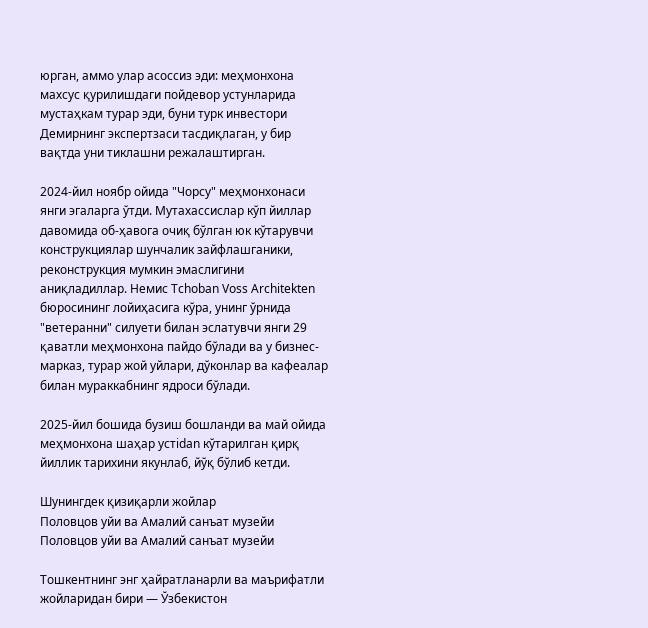юрган, аммо улар асоссиз эди: меҳмонхона махсус қурилишдаги пойдевор устунларида мустаҳкам турар эди, буни турк инвестори Демирнинг экспертзаси тасдиқлаган, у бир вақтда уни тиклашни режалаштирган.

2024-йил ноябр ойида "Чорсу" меҳмонхонаси янги эгаларга ўтди. Мутахассислар кўп йиллар давомида об-ҳавога очиқ бўлган юк кўтарувчи конструкциялар шунчалик зайфлашганики, реконструкция мумкин эмаслигини аниқладиллар. Немис Tchoban Voss Architekten бюросининг лойиҳасига кўра, унинг ўрнида "ветеранни" силуети билан эслатувчи янги 29 қаватли меҳмонхона пайдо бўлади ва у бизнес-марказ, турар жой уйлари, дўконлар ва кафеалар билан мураккабнинг ядроси бўлади.

2025-йил бошида бузиш бошланди ва май ойида меҳмонхона шаҳар устidan кўтарилган қирқ йиллик тарихини якунлаб, йўқ бўлиб кетди.

Шунингдек қизиқарли жойлар
Половцов уйи ва Амалий санъат музейи
Половцов уйи ва Амалий санъат музейи

Тошкентнинг энг ҳайратланарли ва маърифатли жойларидан бири — Ўзбекистон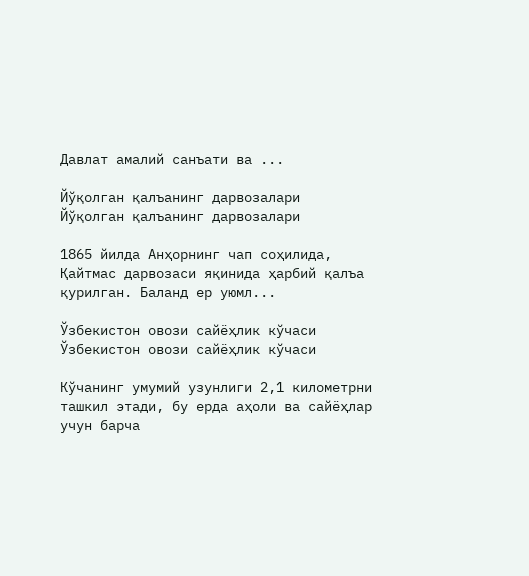Давлат амалий санъати ва ...

Йўқолган қалъанинг дарвозалари
Йўқолган қалъанинг дарвозалари

1865 йилда Анҳорнинг чап соҳилида, Қайтмас дарвозаси яқинида ҳарбий қалъа қурилган. Баланд ер уюмл...

Ўзбекистон овози сайёҳлик кўчаси
Ўзбекистон овози сайёҳлик кўчаси

Кўчанинг умумий узунлиги 2,1 километрни ташкил этади, бу ерда аҳоли ва сайёҳлар учун барча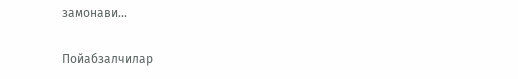замонави...

Пойабзалчилар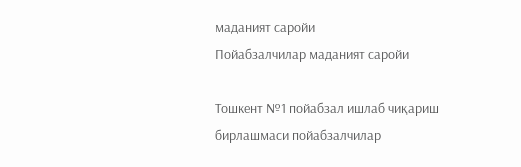маданият саройи
Пойабзалчилар маданият саройи

Тошкент №1 пойабзал ишлаб чиқариш бирлашмаси пойабзалчилар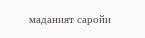маданият саройи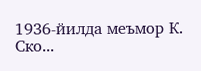1936-йилда меъмор К. Ско...